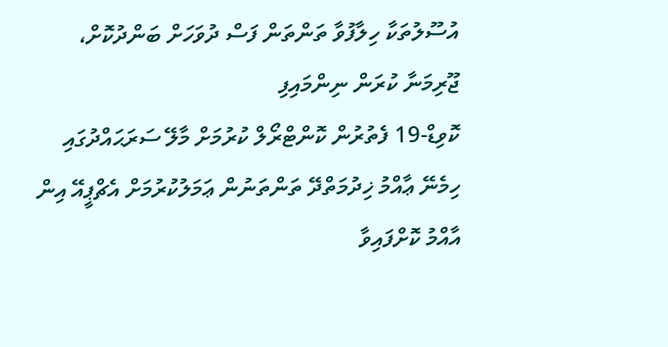އުސޫލުތަކާ ހިލާފުވާ ތަންތަން ފަސް ދުވަހަށް ބަންދުކޮށް، ޖޫރިމަނާ ކުރަން ނިންމައިފި
ކޮވިޑް-19 ފެތުރުން ކޮންޓްރޯލް ކުރުމަށް މާލޭ ސަރަޙައްދުގައި ހިމެނޭ ޢާއްމު ޚިދުމަތްދޭ ތަންތަނުން ޢަމަލުކުރުމަށް އެޗްޕީއޭ އިން އާއްމު ކޮށްފައިވާ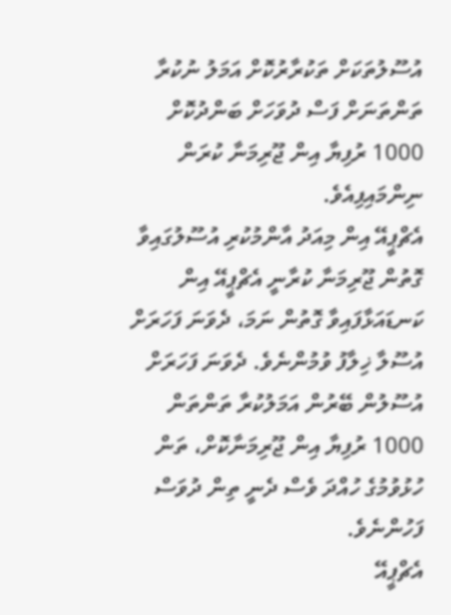އުސޫލުތަކަށް ތަކުރާރުކޮށް އަމަލު ނުކުރާ ތަންތަނަށް ފަސް ދުވަހަށް ބަންދުކޮށް 1000 ރުފިޔާ އިން ޖޫރިމަނާ ކުރަން ނިންމައިފިއެވެ.
އެޗްޕީއޭ އިން މިއަދު އާންމުކުރި އުސޫލުގައިވާ ގޮތުން ޖޫރިމަނާ ކުރާނީ އެޗްޕީއޭ އިން ކަނޑައަޅާފައިވާ ގޮތުން ނަމަ، ދެވަނަ ފަހަރަށް އުސޫލާ ޚިލާފު ވުމުންނެވެ. ދެވަނަ ފަހަރަށް އުސޫލުން ބޭރުން އަމަލުކުރާ ތަންތަން 1000 ރުފިޔާ އިން ޖޫރިމަނާކޮށް، ތަން ހުޅުވުމުގެ ހުއްދަ ވެސް ދެނީ ތިން ދުވަސް ފަހުންނެވެ.
އެޗްޕީއޭ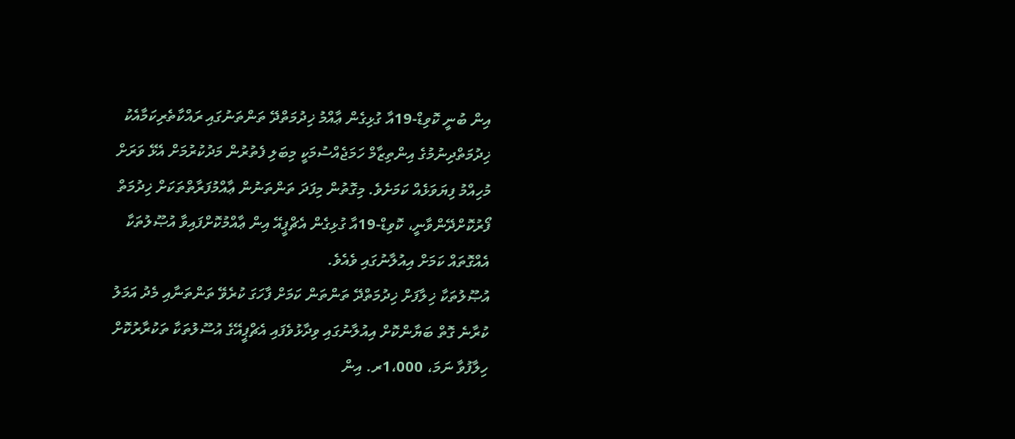އިން ބުނީ ކޮވިޑް-19އާ ގުޅިގެން ޢާއްމު ޚިދުމަތްދޭ ތަންތަނުގައި ރައްކާތެރިކަމާއެކު ޚިދުމަތްދިނުމުގެ އިންތިޒާމް ހަމަޖެއްސުމަކީ މިބަލި ފެތުރުން މަދުކުރުމަށް އެޅޭ ވަރަށް މުހިއްމު ފިޔަވަޅެއް ކަމަށެވެ. މިގޮތުން މިފަދަ ތަންތަނުން ޢާއްމުފަރާތްތަކަށް ޚިދުމަތް ފޯރުކޮށްދޭންވާނީ، ކޮވިޑް-19އާ ގުޅިގެން އެޗްޕީއޭ އިން ޢާއްމުކޮށްފައިވާ އުޞޫލުތަކާ އެއްގޮތައް ކަމަށް އިއުލާނުގައި ވެއެވެ.
އުޞޫލުތަކާ ޚިލާފަށް ޚިދުމަތްދޭ ތަންތަން ކަމަށް ފާހަގަ ކުރެވޭ ތަންތަނާއި މެދު އަމަލު ކުރާނެ ގޮތް ބަޔާންކޮށް އިއުލާނުގައި ވިދާޅުވެފައި އެޗްޕީއޭގެ އުސޫލުތަކާ ތަކުރާރުކޮށް ހިލާފުވާ ނަމަ، 1،000ރ. އިން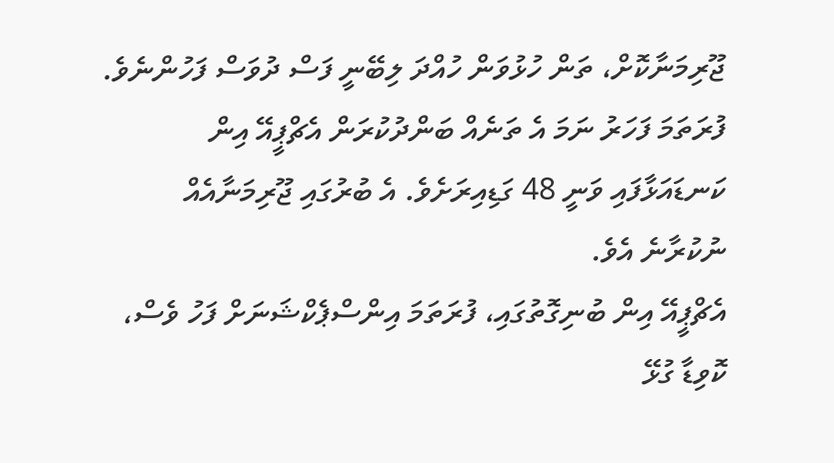ޖޫރިމަނާކޮށް، ތަން ހުޅުވަން ހުއްދަ ލިބޭނީ ފަސް ދުވަސް ފަހުންނެވެ.
ފުރަތަމަ ފަހަރު ނަމަ އެ ތަނެއް ބަންދުކުރަން އެޗްޕީއޭ އިން ކަނޑައަޅާފައި ވަނީ 48 ގަޑިއިރަށެވެ. އެ ބުރުގައި ޖޫރިމަނާއެއް ނުކުރާނެ އެވެ.
އެޗްޕީއޭ އިން ބުނިގޮތުގައި، ފުރަތަމަ އިންސްޕެކްޝަނަށް ފަހު ވެސް، ކޮވިޑާ ގުޅޭ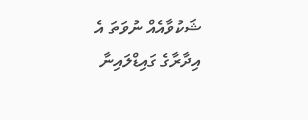ޝަކުވާއެއް ނުވަތަ އެ އިދާރާގެ ގައިޑްލައިނާ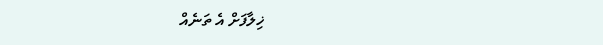ޚިލާފަށް އެ ތަނެއް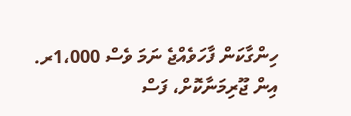ހިންގާކަން ފާހަވެއްޖެ ނަމަ ވެސް 1،000ރ. އިން ޖޫރިމަނާކޮށް، ފަސް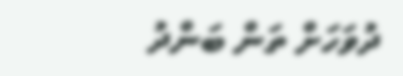ދުވަހަށް ތަން ބަންދު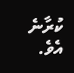ކުރާނެ އެވެ.